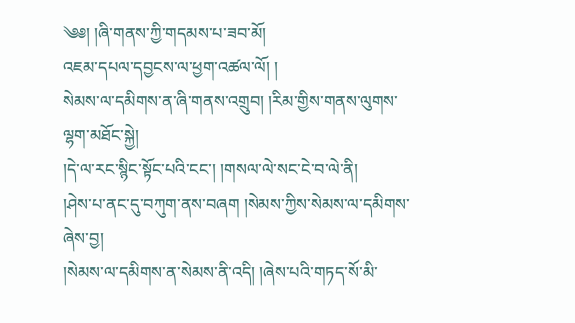༄༅། །ཞི་གནས་ཀྱི་གདམས་པ་ཟབ་མོ།
འཇམ་དཔལ་དབྱངས་ལ་ཕྱག་འཚལ་ལོ། །
སེམས་ལ་དམིགས་ན་ཞི་གནས་འགྲུབ། །རིམ་གྱིས་གནས་ལུགས་ལྷག་མཐོང་སྐྱེ།
།དེ་ལ་རང་སྙིང་སྟོང་པའི་ངང་། །གསལ་ལེ་སང་ངེ་བ་ལེ་ནི།
།ཤེས་པ་ནང་དུ་བཀུག་ནས་བཞག །སེམས་ཀྱིས་སེམས་ལ་དམིགས་ཞེས་བྱ།
།སེམས་ལ་དམིགས་ན་སེམས་ནི་འདི། །ཞེས་པའི་གཏད་སོ་མི་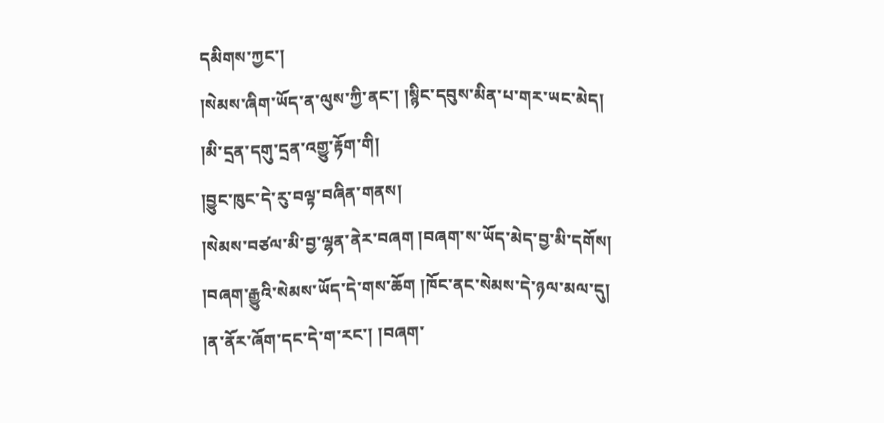དམིགས་ཀྱང་།
།སེམས་ཞིག་ཡོད་ན་ལུས་ཀྱི་ནང་། །སྙིང་དབུས་མིན་པ་གར་ཡང་མེད།
།མི་དྲན་དགུ་དྲན་འགྱུ་རྟོག་གི།
།བྱུང་ཁུང་དེ་རུ་བལྟ་བཞིན་གནས།
།སེམས་བཙལ་མི་བྱ་ལྷན་ནེར་བཞག །བཞག་ས་ཡོད་མེད་བྱ་མི་དགོས།
།བཞག་རྒྱུའི་སེམས་ཡོད་དེ་གས་ཆོག །ཁོང་ནང་སེམས་དེ་ཉལ་མལ་དུ།
།ན་ནོར་ཞོག་དང་དེ་ག་རང་། །བཞག་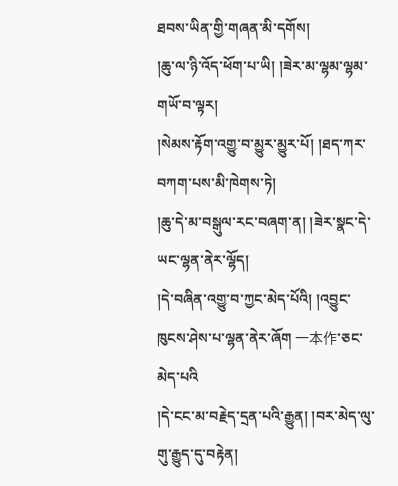ཐབས་ཡིན་གྱི་གཞན་མི་དགོས།
།ཆུ་ལ་ཉི་འོད་ཕོག་པ་ཡི། །ཟེར་མ་ལྷམ་ལྷམ་གཡོ་བ་ལྟར།
།སེམས་རྟོག་འགྱུ་བ་མྱུར་མྱུར་པོ། །ཐད་ཀར་བཀག་པས་མི་ཁེགས་ཏེ།
།ཆུ་དེ་མ་བསྒུལ་རང་བཞག་ན། །ཟེར་སྣང་དེ་ཡང་ལྷན་ནེར་ལྷོད།
།དེ་བཞིན་འགྱུ་བ་ཀྱང་མེད་པོའི། །འབྱུང་ཁུངས་ཤེས་པ་ལྷན་ནེར་ཞོག 一本作་ཅང་མེད་པའི
།དེ་ངང་མ་བརྗེད་དྲན་པའི་རྒྱུན། །བར་མེད་ལུ་གུ་རྒྱུད་དུ་བརྟེན།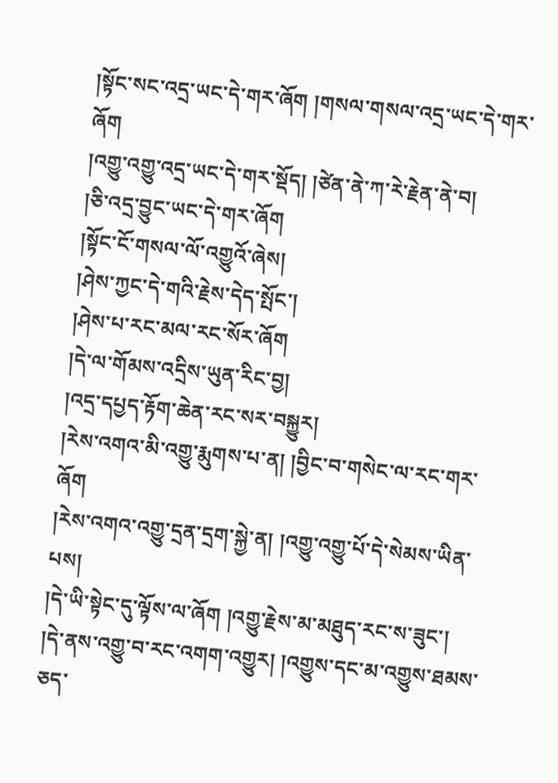།སྟོང་སང་འདྲ་ཡང་དེ་གར་ཞོག །གསལ་གསལ་འདྲ་ཡང་དེ་གར་ཞོག
།འགྱུ་འགྱུ་འདྲ་ཡང་དེ་གར་སྡོད། །ཙེན་ནེ་ཀ་རེ་རྗེན་ནེ་བ།
།ཅི་འདྲ་བྱུང་ཡང་དེ་གར་ཞོག
།སྟོང་ངོ་གསལ་ལོ་འགྱུའོ་ཞེས།
།ཤེས་ཀྱང་དེ་གའི་རྗེས་དེད་སྤོང་།
།ཤེས་པ་རང་མལ་རང་སོར་ཞོག
།དེ་ལ་གོམས་འདྲིས་ཡུན་རིང་བྱ།
།འདྲ་དཔྱད་རྟོག་ཆེན་རང་སར་བསྐྱུར།
།རེས་འགའ་མི་འགྱུ་རྨུགས་པ་ན། །བྱིང་བ་གསེང་ལ་རང་གར་ཞོག
།རེས་འགའ་འགྱུ་དྲན་དྲག་སྐྱེ་ན། །འགྱུ་འགྱུ་པོ་དེ་སེམས་ཡིན་པས།
།དེ་ཡི་སྟེང་དུ་ལྟོས་ལ་ཞོག །འགྱུ་རྗེས་མ་མཐུད་རང་ས་ཟུང་།
།དེ་ནས་འགྱུ་བ་རང་འགག་འགྱུར། །འགྱུས་དང་མ་འགྱུས་ཐམས་ཅད་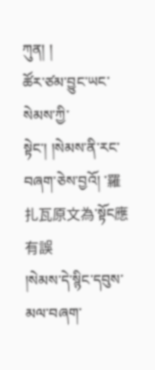ཀུན། །
ཚོར་ཙམ་བྱུང་ཡང་སེམས་ཀྱི་སྟེང་། །སེམས་ནི་རང་བཞག་ཅེས་བྱའོ། ་羅扎瓦原文為་སྟོང應有誤
།སེམས་དེ་སྙིང་དབུས་མལ་བཞག་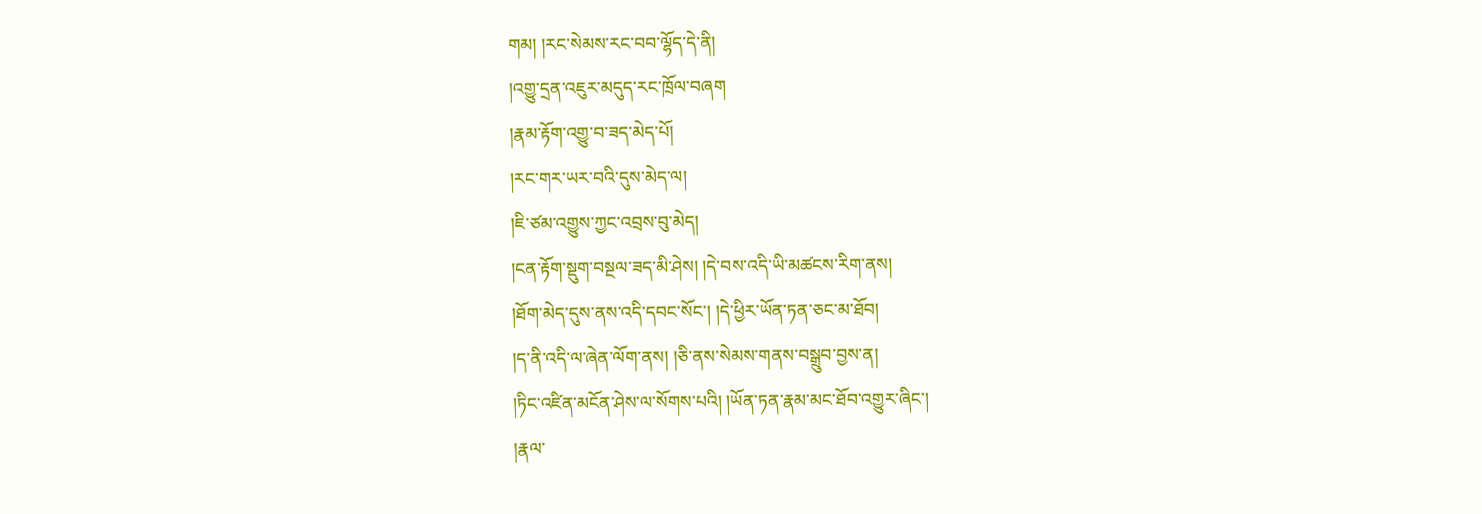གམ། །རང་སེམས་རང་བབ་ལྷོད་དེ་ནི།
།འགྱུ་དྲན་འཇུར་མདུད་རང་ཁྲོལ་བཞག
།རྣམ་རྟོག་འགྱུ་བ་ཟད་མེད་པོ།
།རང་གར་ཡར་བའི་དུས་མེད་ལ།
།ཇི་ཙམ་འགྱུས་ཀྱང་འབྲས་བུ་མེད།
།ངན་རྟོག་སྡུག་བསྔལ་ཟད་མི་ཤེས། །དེ་བས་འདི་ཡི་མཚངས་རིག་ནས།
།ཐོག་མེད་དུས་ནས་འདི་དབང་སོང་། །དེ་ཕྱིར་ཡོན་ཏན་ཅང་མ་ཐོབ།
།ད་ནི་འདི་ལ་ཞེན་ལོག་ནས། །ཅི་ནས་སེམས་གནས་བསྒྲུབ་བྱས་ན།
།ཏིང་འཛིན་མངོན་ཤེས་ལ་སོགས་པའི། །ཡོན་ཏན་རྣམ་མང་ཐོབ་འགྱུར་ཞིང་།
།རྣལ་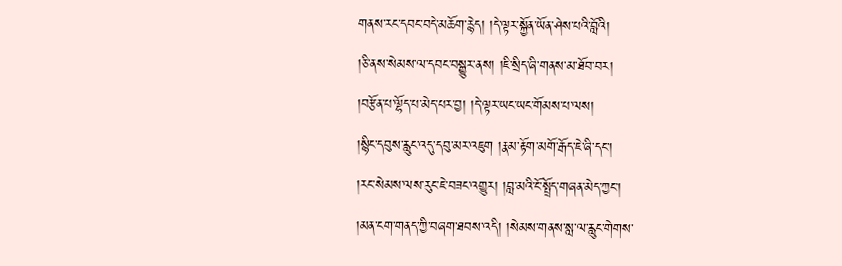གནས་རང་དབང་བདེ་མཆོག་རྙེད། །དེ་ལྟར་སྐྱོན་ཡོན་ཤེས་པའི་བློའི།
།ཅི་ནས་སེམས་ལ་དབང་བསྒྱུར་ནས། །ཇི་སྲིད་ཞི་གནས་མ་ཐོབ་བར།
།བརྩོན་པ་ལྷོད་པ་མེད་པར་བྱ། །དེ་ལྟར་ཡང་ཡང་གོམས་པ་ལས།
།སྙིང་དབུས་རླུང་འདུ་དབུ་མར་འཇུག །རྣམ་རྟོག་མགོ་རྒོད་ཇེ་ཞི་དང་།
།རང་སེམས་ལས་རུང་ཇེ་བཟང་འགྱུར། །བླ་མའི་ངོ་སྤྲོད་གཞན་མེད་ཀྱང་།
།མན་ངག་གནད་ཀྱི་བཞག་ཐབས་འདི། །སེམས་གནས་སླ་ལ་རླུང་གེགས་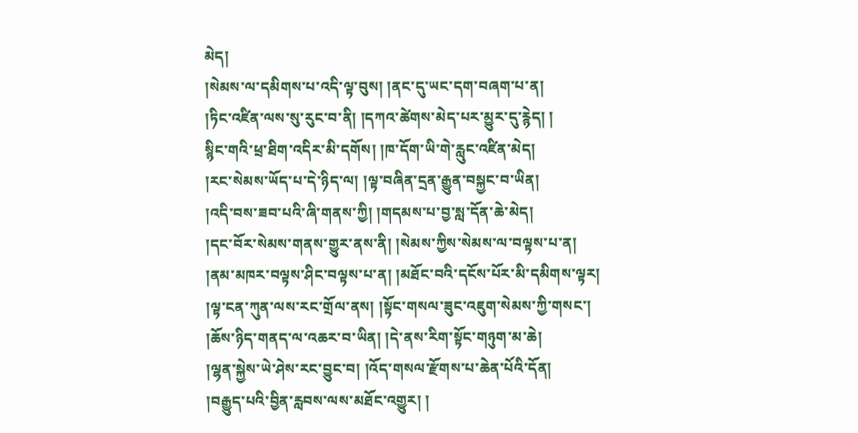མེད།
།སེམས་ལ་དམིགས་པ་འདི་ལྟ་བུས། །ནང་དུ་ཡང་དག་བཞག་པ་ན།
།ཏིང་འཛིན་ལས་སུ་རུང་བ་ནི། །དཀའ་ཚེགས་མེད་པར་མྱུར་དུ་རྙེད། །
སྙིང་གའི་ཕྲ་ཐིག་འདིར་མི་དགོས། །ཁ་དོག་ཡི་གེ་རླུང་འཛིན་མེད།
།རང་སེམས་ཡོད་པ་དེ་ཉིད་ལ། །ལྟ་བཞིན་དྲན་རྒྱུན་བསྐྱང་བ་ཡིན།
།འདི་བས་ཟབ་པའི་ཞི་གནས་ཀྱི། །གདམས་པ་བྱ་སླ་དོན་ཆེ་མེད།
།དང་བོར་སེམས་གནས་གྱུར་ནས་ནི། །སེམས་ཀྱིས་སེམས་ལ་བལྟས་པ་ན།
།ནམ་མཁར་བལྟས་ཤིང་བལྟས་པ་ན། །མཐོང་བའི་དངོས་པོར་མི་དམིགས་ལྟར།
།ལྟ་ངན་ཀུན་ལས་རང་གྲོལ་ནས། །སྟོང་གསལ་ཟུང་འཇུག་སེམས་ཀྱི་གསང་།
།ཆོས་ཉིད་གནད་ལ་འཆར་བ་ཡིན། །དེ་ནས་རིག་སྟོང་གཉུག་མ་ཆེ།
།ལྷན་སྐྱེས་ཡེ་ཤེས་རང་བྱུང་བ། །འོད་གསལ་རྫོགས་པ་ཆེན་པོའི་དོན།
།བརྒྱུད་པའི་བྱིན་རླབས་ལས་མཐོང་འགྱུར། །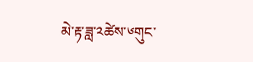མེ་རྟ་ཟླ་༢ཚེས་༦གུང་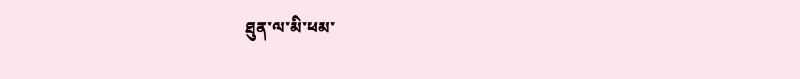ཐུན་ལ་མི་ཕམ་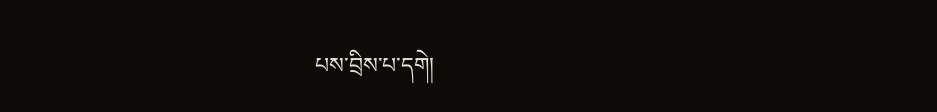པས་བྲིས་པ་དགེ།